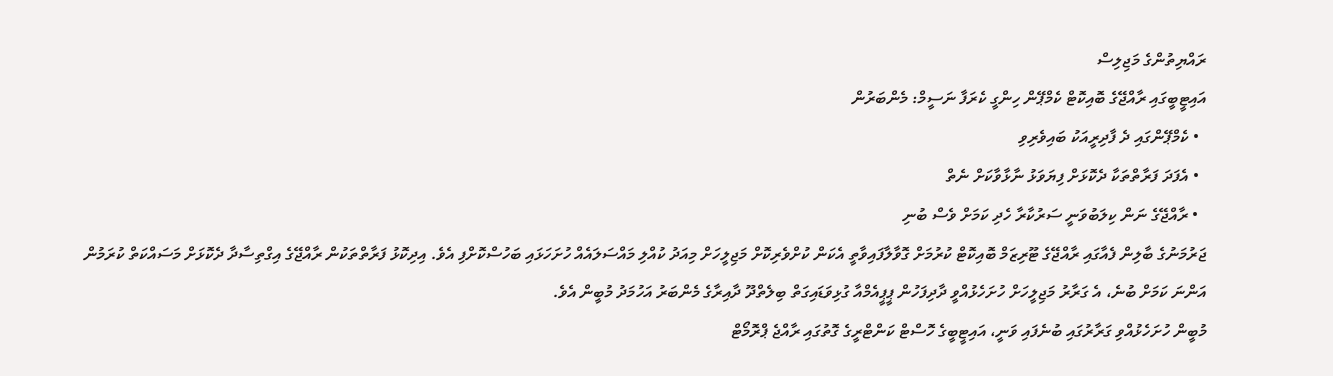ރައްޔިތުންގެ މަޖިލިސް
އައިޓީބީގައި ރާއްޖޭގެ ބޮއިކޮޓް ކެމްޕޭން ހިންގީ ކެރަފާ ނަސީމް: މެންބަރުން
  • ކެމްޕޭންގައި ދެ ފާދިރީއަކު ބައިވެރިވި
  • އެފަދަ ފަރާތްތަކާ ދެކޮޅަށް ފިޔަވަޅު ނާޅާވާކަށް ނެތް
  • ރާއްޖޭގެ ނަން ކިލަބުވަނީ ސަރުކާރާ ހެދި ކަމަށް ވެސް ބުނި
ޖަރުމަނުގެ ބާލިން ފެއާގައި ރާއްޖޭގެ ޓޫރިޒަމް ބޮއިކޮޓް ކުރުމަށް ގޮވާލާފައިވާތީ އެކަން ކުށްވެރިކޮށް މަޖިލީހަށް މިއަދު ކުއްލި މައްސަލައެއް ހުށަހަޅައި ބަހުސްކޮށްފި އެވެ. އިދިކޮޅު ފަރާތްތަކުން ރާއްޖޭގެ އިގްތިސާދާ ދެކޮޅަށް މަސައްކަތް ކުރަމުން އަންނަ ކަމަށް ބުނެ، އެ ގަރާރު މަޖިލީހަށް ހުށަހެޅުއްވީ ދާދިފަހުން ޕީޕީއެމްއާ ގުޅިވަޑައިގަތް ބިލެތްދޫ ދާއިރާގެ މެންބަރު އަހުމަދު މުބީން އެވެ.
މުބީން ހުށަހެޅުއްވި ގަރާރުގައި ބުނެފައި ވަނީ، އައިޓީބީގެ ހޮސްޓް ކަންޓްރީގެ ގޮތުގައި ރާއްޖެ ޕްރޮމޯޓް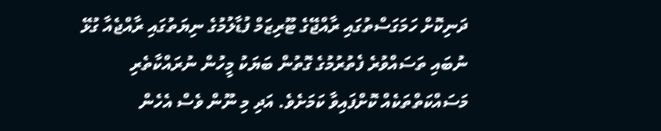ދަނިކޮށް ހަމަގަސްތުގައި ރާއްޖޭގެ ޓޫރިޒަމް ފުޑާލުމުގެ ނިޔަތުގައި ރާއްޖެއާ ގުޅޭ ނުބައި ތަސައްވުރެ ފެތުރުމުގެ ގޮތުން ބަޔަކު މީހުން ނުރައްކާތެރި މަސައްކަތްތަކެއް ކޮށްފައިވާ ކަމަށެވެ. އަދި މި ނޫން ވެސް އެހެން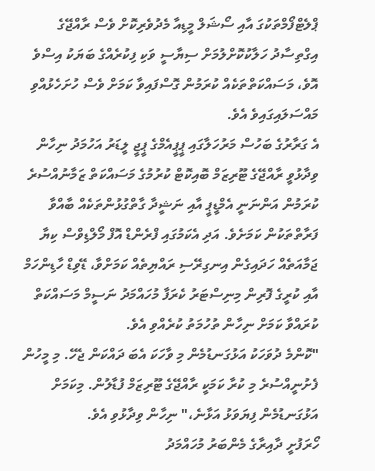ޕްލެޓްފޯމްތަކުގަ އާއި ސޯޝަލް މީޑިއާ މެދުވެރިކޮށް ވެސް ރާއްޖޭގެ އިގްތިސާދު ހަލާކުކޮށްލުމަށް ސިޔާސީ ވަކި ފިކުރެއްގެ ބަޔަކު އިސްވެ އޮވެ، މަސައްކަތްތަކެއް ކުރަމުން ގޮސްފައިވާ ކަމަށް ވެސް ހުށަހެޅުއްވި މައްސަލައިގައިވެ އެވެ.
އެ ގަރާރުގެ ބަހުސް މަރުހަލާގައި ޕީޕީއެމްގެ ޕީޖީ ލީޑަރު އަހުމަދު ނިހާން ވިދާޅުވީ ރާއްޖޭގެ ޓޫރިޒަމް ބޮއިކޮޓް ކުރުމުގެ މަސައްކަތް ޒަމާނުއްސުރެ ކުރަމުން އަންނަނީ އެމްޑީޕީ އާއި ނަޝީދާ ގާތްގުޅުންތަކެއް ބާއްވާ ފަރާތްތަކުން ކަމަށެވެ. އަދި އެކަމުގައި ފްރެންޑް އޮފް މޯލްޑިވްސް ކިޔާ ޖަމާއަތެއް ހަދައިގެން އިނގިރޭސި ރައްޔިތެއް ކަމަށްވާ، ޑޭވިޑް ހާޑިންހަމް އާއި ކުރީގެ ފޮރިން މިނިސްޓަރު ކެރަފާ މުހައްމަދު ނަސީމް މަސައްކަތް ކުރައްވާ ކަމަށް ނިހާން ތުހުމަތު ކުރެއްވި އެވެ.
"ކޮންމެ ދުވަހަކު އަޅުގަނޑުމެން މި ވާހަކަ އެބަ ދައްކަން ޖެހޭ. މި މީހުން ފެށުނީއްސުރެ މި ކުރާ ކަމަކީ ރާއްޖޭގެ ޓޫރިޒަމް ފުޑާލުން. މިކަމަށް އަޅުގަނޑުމެން ފިޔަވަޅު އަޅާނެ،" ނިހާން ވިދާޅުވި އެވެ.
ހޯރަފުށީ ދާއިރާގެ މެންބަރު މުހައްމަދު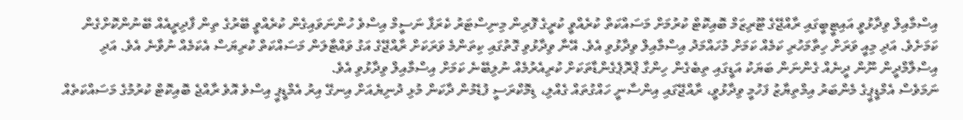އިސްމާއިލް ވިދާޅުވީ އައިޓީބީގައި ރާއްޖޭގެ ޓޫރިޒަމް ބޮއިކޮޓް ކުރުމަށް މަސައްކަތް ކުރެއްވީ ކުރީގެ ފޮރިން މިނިސްޓަރު ކެރަފާ ނަސީމް އިސްވެ ހުންނަވައިގެން ކުރެއްވީ ބޭރުގެ ތިން ފާދިރީއެއް ބޭނުންކޮށްގެން ކަމަށެވެ. އަދި މިއީ ވަރަށް ހިތާމަހުރި ކަމެއް ކަމަށް މުހައްމަދު އިސްމާއިލް ވިދާޅުވި އެވެ. އޭނާ ވިދާޅުވި ގޮތުގައި ކިތަންމެ ވަރަކަށް ރާއްޖޭގެ އަގު ވައްޓާލަން މަސައްކަތް ކުރިޔަސް އެކަމެއް ނުވާނެ އެވެ. އަދި އިސްލާމްދީން ނޫން ދީނެއް ގެންނަން ބަޔަކު އަޑީގައި ތިބެގެން ހިންގާ ޕްރޮޕެގެންޑާތަކަށް ކުރިއެރުމެއް ނުލިބޭނެ ކަމަށް އިސްމާއިލް ވިދާޅުވި އެވެ.
ނަމަވެސް އެމްޑީޕީގެ މެންބަރު އިމްތިޔާޒު ފަހުމީ ވިދާޅުވީ، ރާއްޖޭގައި އިންސާނީ ހައްގުތައް ގެއްލި، ޑިމޮކްރަސީ ފުޑެމުން ދާކަން މުޅި ދުނިޔެއަށް އިނގޭ އިރު އެމްޑީޕީ އިސްވެ އޮވެ ރާއްޖެ ބޮއިކޮޓް ކުރުމުގެ މަސައްކަތެއް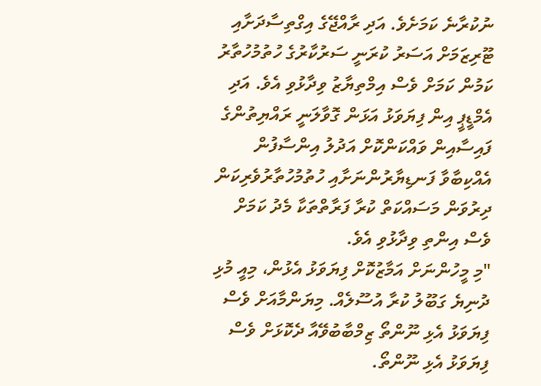ނުކުރާނެ ކަމަށެވެ. އަދި ރާއްޖޭގެ އިގްތިސާދަށާއި ޓޫރިޒަމަށް އަސަރު ކުރަނީ ސަރުކާރުގެ ހުތުމުހުތާރު ކަމުން ކަމަށް ވެސް އިމްތިޔާޒު ވިދާޅުވި އެވެ. އަދި އެމްޑީޕީ އިން ފިޔަވަޅު އަޅަން ގޮވާލަނީ ރައްޔިތުންގެ ފައިސާއިން ވައްކަންކޮށް އަދުލު އިންސާފުން އެއްކިބާވާ ފަނޑިޔާރުންނަށާއި ހުތުމުހުތާރުވެރިކަން ދިރުވަން މަސައްކަތް ކުރާ ފަރާތްތަކާ މެދު ކަމަށް ވެސް އިންތި ވިދާޅުވި އެވެ.
"މި މީހުންނަށް އަމާޒުކޮށް ފިޔަވަޅު އެޅުން، މިއީ މުޅި ދުނިޔެ ގަބޫލު ކުރާ އުސޫލެއް. މިޔަންމާއަށް ވެސް ފިޔަވަޅު އެޅި ނޫންތޯ ޒިމްބާބުވޭއާ ދެކޮޅަށް ވެސް ފިޔަވަޅު އެޅި ނޫންތޯ.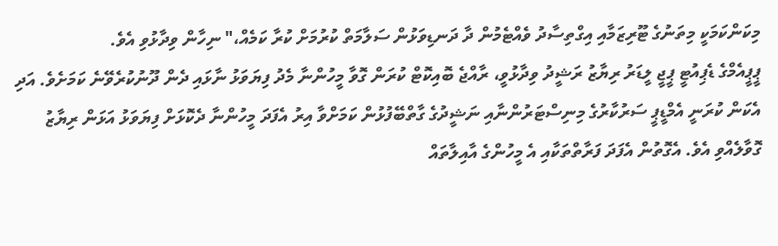މިކަންކަމަކީ މިތަނުގެ ޓޫރިޒަމާއި އިގްތިސާދު ވެއްޓެމުން ދާ ދަނޑިވަޅުން ސަލާމަތް ކުރުމަށް ކުރާ ކަމެއް،" ނިހާން ވިދާޅުވި އެވެ.
ޕީޕީއެމްގެ ޑެޕިއުޓީ ޕީޖީ ލީޑަރު ރިޔާޒު ރަޝީދު ވިދާޅުވީ، ރާއްޖެ ބޮއިކޮޓް ކުރަން ގޮވާ މީހުންނާ މެދު ފިޔަވަޅު ނާޅައި ދެން ދޫނުކުރެވޭނެ ކަމަށެވެ. އަދި އެކަން ކުރަނީ އެމްޑީޕީ ސަރުކާރުގެ މިނިސްޓަރުންނާއި ނަޝީދުގެ ގާތްބޭފުޅުން ކަމަށްވާ އިރު އެފަދަ މީހުންނާ ދެކޮޅަށް ފިޔަވަޅު އަޅަން ރިޔާޒު ގޮވާލެއްވި އެވެ. އެގޮތުން އެފަދަ ފަރާތްތަކާއި އެ މީހުންގެ އާއިލާތައް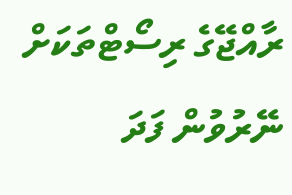ރާއްޖޭގެ ރިސޯޓްތަކަށް ނޭރުވުން ފަދަ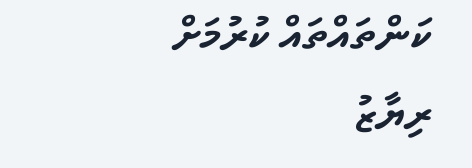ކަންތައްތައް ކުރުމަށް ރިޔާޒު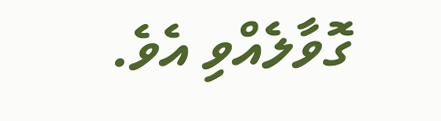ގޮވާލެއްވި އެވެ.